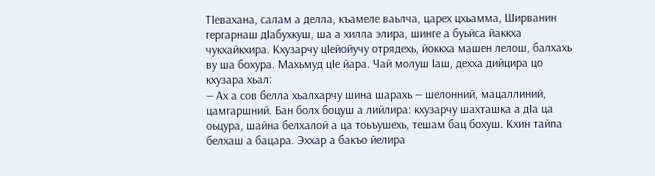ТIевахана, салам а делла, къамеле ваьлча, царех цхьамма, Ширванин гергарнаш дIабухкуш, ша а хилла элира, шинге а буьйса йаккха чукхайкхира. Кхузарчу цIейойучу отрядехь, йоккха машен лелош, балхахь ву ша бохура. Махьмуд цIе йара. Чай молуш Iаш, дехха дийцира цо кхузара хьал:
— Ах а сов белла хьалхарчу шина шарахь — шелонний, мацаллиний, цамгаршний. Бан болх боцуш а лийлира: кхузарчу шахташка а дIа ца оьцура, шайна белхалой а ца тоьъушехь, тешам бац бохуш. Кхин тайпа белхаш а бацара. Эххар а бакъо йелира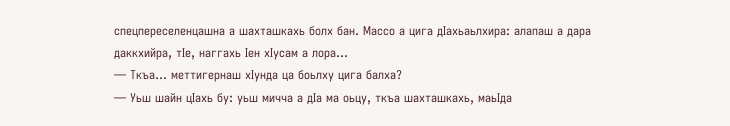спецпереселенцашна а шахташкахь болх бан. Массо а цига дIахьаьлхира: алапаш а дара даккхийра, тIе, наггахь Iен хIусам а лора…
— Ткъа… меттигернаш хIунда ца боьлху цига балха?
— Уьш шайн цIахь бу: уьш мичча а дIа ма оьцу, ткъа шахташкахь, маьIда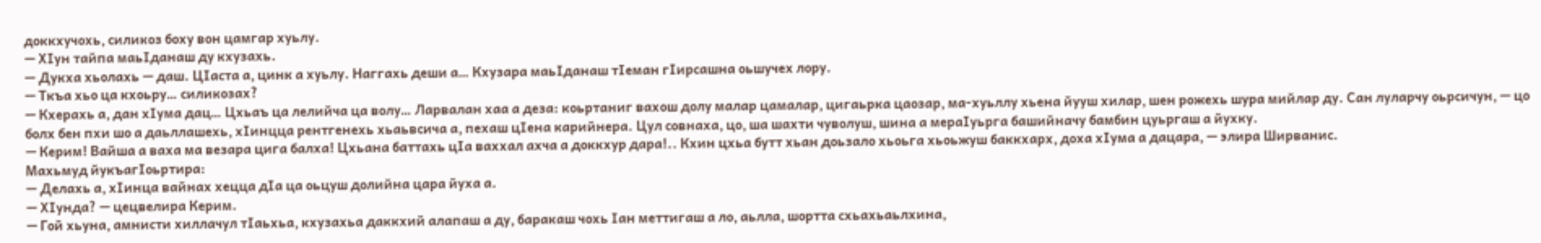доккхучохь, силикоз боху вон цамгар хуьлу.
— ХIун тайпа маьIданаш ду кхузахь.
— Дукха хьолахь — даш. ЦIаста а, цинк а хуьлу. Наггахь деши а… Кхузара маьIданаш тIеман гIирсашна оьшучех лору.
— Ткъа хьо ца кхоьру… силикозах?
— Кхерахь а, дан хIума дац… Цхьаъ ца лелийча ца волу… Ларвалан хаа а деза: коьртаниг вахош долу малар цамалар, цигаьрка цаозар, ма-хуьллу хьена йууш хилар, шен рожехь шура мийлар ду. Сан луларчу оьрсичун, — цо болх бен пхи шо а даьллашехь, хIинцца рентгенехь хьаьвсича а, пехаш цIена карийнера. Цул совнаха, цо, ша шахти чуволуш, шина а мераIуьрга башийначу бамбин цуьргаш а йухку.
— Керим! Вайша а ваха ма везара цига балха! Цхьана баттахь цIа ваххал ахча а доккхур дара!.. Кхин цхьа бутт хьан доьзало хьоьга хьоьжуш баккхарх, доха хIума а дацара, — элира Ширванис.
Махьмуд йукъагIоьртира:
— Делахь а, хIинца вайнах хецца дIа ца оьцуш долийна цара йуха а.
— ХIунда? — цецвелира Керим.
— Гой хьуна, амнисти хиллачул тIаьхьа, кхузахьа даккхий алапаш а ду, баракаш чохь Iан меттигаш а ло, аьлла, шортта схьахьаьлхина,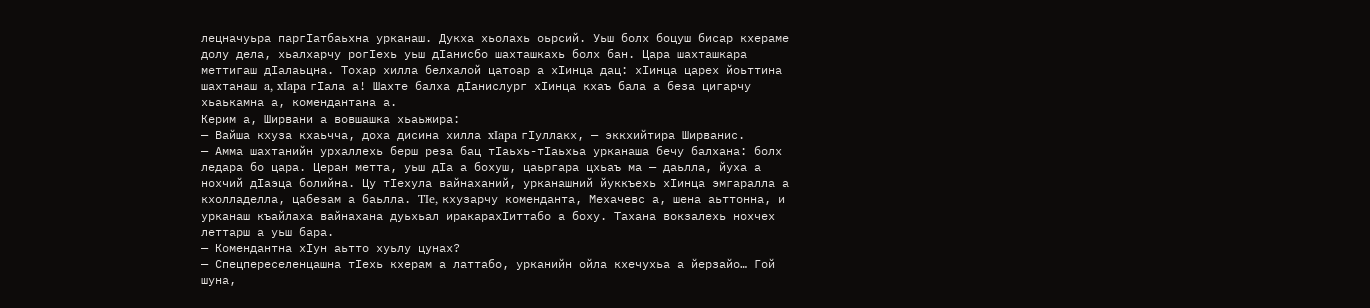лецначуьра паргIатбаьхна урканаш. Дукха хьолахь оьрсий. Уьш болх боцуш бисар кхераме долу дела, хьалхарчу рогIехь уьш дIанисбо шахташкахь болх бан. Цара шахташкара меттигаш дIалаьцна. Тохар хилла белхалой цатоар а хIинца дац: хIинца царех йоьттина шахтанаш a, xIapa гIала а! Шахте балха дIанислург хIинца кхаъ бала а беза цигарчу хьаькамна а, комендантана а.
Керим а, Ширвани а вовшашка хьаьжира:
— Вайша кхуза кхаьчча, доха дисина хилла xIapa гIуллакх, — эккхийтира Ширванис.
— Амма шахтанийн урхаллехь берш реза бац тIаьхь-тIаьхьа урканаша бечу балхана: болх ледара бо цара. Церан метта, уьш дIа а бохуш, цаьргара цхьаъ ма — даьлла, йуха а нохчий дIаэца болийна. Цу тIехула вайнаханий, урканашний йуккъехь хIинца эмгаралла а кхолладелла, цабезам а баьлла. TIe, кхузарчу коменданта, Мехачевс а, шена аьттонна, и урканаш къайлаха вайнахана дуьхьал иракарахIиттабо а боху. Тахана вокзалехь нохчех леттарш а уьш бара.
— Комендантна хIун аьтто хуьлу цунах?
— Спецпереселенцашна тIехь кхерам а латтабо, урканийн ойла кхечухьа а йерзайо… Гой шуна,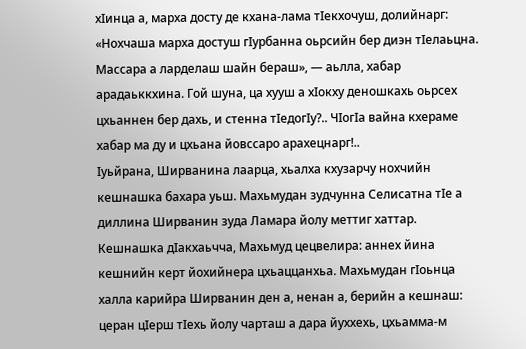хIинца а, марха досту де кхана-лама тIекхочуш, долийнарг: «Нохчаша марха достуш гIурбанна оьрсийн бер диэн тIелаьцна. Массара а ларделаш шайн бераш», — аьлла, хабар арадаьккхина. Гой шуна, ца хууш а хIокху деношкахь оьрсех цхьаннен бер дахь, и стенна тIедогIу?.. ЧIогIа вайна кхераме хабар ма ду и цхьана йовссаро арахецнарг!..
Iуьйрана, Ширванина лаарца, хьалха кхузарчу нохчийн кешнашка бахара уьш. Махьмудан зудчунна Селисатна тIе а диллина Ширванин зуда Ламара йолу меттиг хаттар.
Кешнашка дIакхаьчча, Махьмуд цецвелира: аннех йина кешнийн керт йохийнера цхьаццанхьа. Махьмудан гIоьнца халла карийра Ширванин ден а, ненан а, берийн а кешнаш: церан цIерш тIехь йолу чарташ а дара йуххехь, цхьамма-м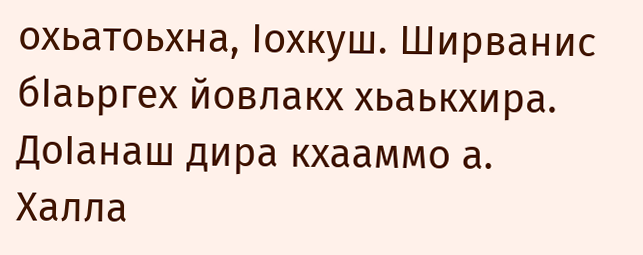охьатоьхна, Iохкуш. Ширванис бIаьргех йовлакх хьаькхира. ДоIанаш дира кхааммо а. Халла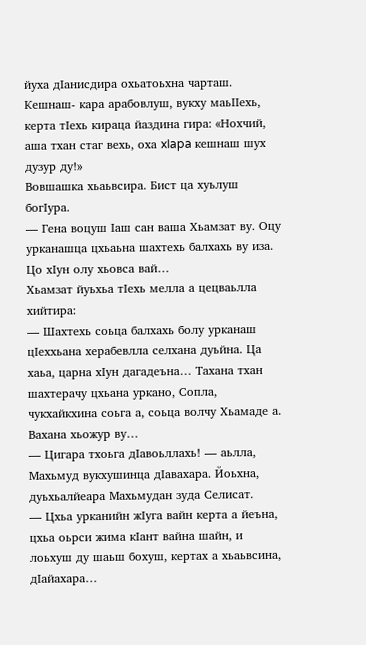йуха дIанисдира охьатоьхна чарташ. Кешнаш- кара арабовлуш, вукху маьIIехь, керта тIехь кираца йаздина гира: «Нохчий, аша тхан стаг вехь, оха xIapa кешнаш шух дузур ду!»
Вовшашка хьаьвсира. Бист ца хуьлуш богIура.
— Гена воцуш Iаш сан ваша Хьамзат ву. Оцу урканашца цхьаьна шахтехь балхахь ву иза. Цо хIун олу хьовса вай…
Хьамзат йуьхьа тIехь мелла а цецваьлла хийтира:
— Шахтехь соьца балхахь болу урканаш цIеххьана херабевлла селхана дуьйна. Ца хаьа, царна хIун дагадеъна… Тахана тхан шахтерачу цхьана уркано, Сопла, чукхайкхина соьга а, соьца волчу Хьамаде а. Вахана хьожур ву…
— Цигара тхоьга дIавоьллахь! — аьлла, Махьмуд вукхушинца дIавахара. Йоьхна, дуьхьалйеара Махьмудан зуда Селисат.
— Цхьа урканийн жIуга вайн керта а йеъна, цхьа оьрси жима кIант вайна шайн, и лоьхуш ду шаьш бохуш, кертах а хьаьвсина, дIайахара…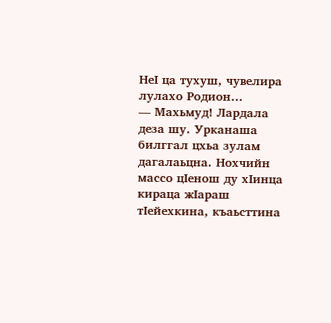НеI ца тухуш, чувелира лулахо Родион…
— Махьмуд! Лардала деза шу. Урканаша билггал цхьа зулам дагалаьцна. Нохчийн массо цIенош ду хIинца кираца жIараш тIейехкина, къаьсттина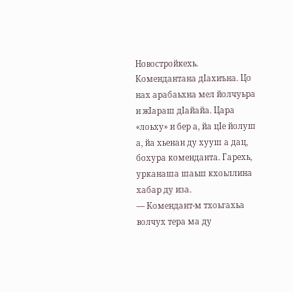Новостройкехь. Комендантана дIахиъна. Цо нах арабаьхна мел йолчуьра и жIараш дIайайа. Цара «лоьху» и бер а, йа цIе йолуш а, йа хьенан ду хууш а дац, бохура коменданта. Гарехь, урканаша шаьш кхоьллина хабар ду иза.
— Комендант-м тхоьгахьа волчух тера ма ду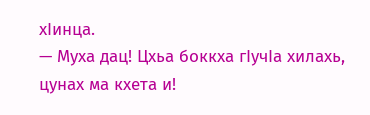хIинца.
— Муха дац! Цхьа боккха гIучIа хилахь, цунах ма кхета и!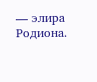— элира Родиона.